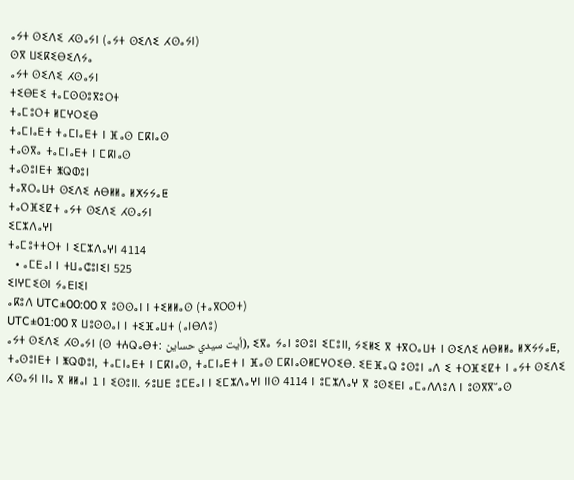ⴰⵢⵜ ⵙⵉⴷⵉ ⵃⵙⴰⵢⵏ (ⴰⵢⵜ ⵙⵉⴷⵉ ⵃⵙⴰⵢⵏ)
ⵙⴳ ⵡⵉⴽⵉⴱⵉⴷⵢⴰ
ⴰⵢⵜ ⵙⵉⴷⵉ ⵃⵙⴰⵢⵏ
ⵜⵉⴱⴹⵉ ⵜⴰⵎⵙⵙⵓⴳⵓⵔⵜ
ⵜⴰⵎⵓⵔⵜ ⵍⵎⵖⵔⵉⴱ
ⵜⴰⵎⵏⴰⴹⵜ ⵜⴰⵎⵏⴰⴹⵜ ⵏ ⴼⴰⵙ ⵎⴽⵏⴰⵙ
ⵜⴰⵙⴳⴰ ⵜⴰⵎⵏⴰⴹⵜ ⵏ ⵎⴽⵏⴰⵙ
ⵜⴰⵙⵓⵏⴹⵜ ⵥⵕⵀⵓⵏ
ⵜⴰⴳⵔⴰⵡⵜ ⵙⵉⴷⵉ ⵄⴱⵍⵍⴰ ⵍⵅⵢⵢⴰⵟ
ⵜⴰⵔⴼⵉⵇⵜ ⴰⵢⵜ ⵙⵉⴷⵉ ⵃⵙⴰⵢⵏ
ⵉⵎⵣⴷⴰⵖⵏ
ⵜⴰⵎⵓⵜⵜⵔⵜ ⵏ ⵉⵎⵣⴷⴰⵖⵏ 4114
  • ⴰⵎⴹⴰⵏ ⵏ ⵜⵡⴰⵛⵓⵏⵉⵏ 525
ⵉⵏⵖⵎⵉⵙⵏ ⵢⴰⴹⵏⵉⵏ
ⴰⴽⵓⴷ UTC±00:00 ⴳ ⵓⵙⵙⴰⵏ ⵏ ⵜⵉⵍⵍⴰⵙ (ⵜⴰⴳⵔⵙⵜ)
UTC±01:00 ⴳ ⵡⵓⵙⵙⴰⵏ ⵏ ⵜⵉⴼⴰⵡⵜ (ⴰⵏⴱⴷⵓ)
ⴰⵢⵜ ⵙⵉⴷⵉ ⵃⵙⴰⵢⵏ (ⵙ ⵜⵄⵕⴰⴱⵜ: أيت سيدي حساين), ⵉⴳⴰ ⵢⴰⵏ ⵓⵙⵓⵏ ⵉⵎⵓⵏⵏ, ⵢⵉⵍⵉ ⴳ ⵜⴳⵔⴰⵡⵜ ⵏ ⵙⵉⴷⵉ ⵄⴱⵍⵍⴰ ⵍⵅⵢⵢⴰⵟ, ⵜⴰⵙⵓⵏⴹⵜ ⵏ ⵥⵕⵀⵓⵏ, ⵜⴰⵎⵏⴰⴹⵜ ⵏ ⵎⴽⵏⴰⵙ, ⵜⴰⵎⵏⴰⴹⵜ ⵏ ⴼⴰⵙ ⵎⴽⵏⴰⵙⵍⵎⵖⵔⵉⴱ. ⵉⴹⴼⴰⵕ ⵓⵙⵓⵏ ⴰⴷ ⵉ ⵜⵔⴼⵉⵇⵜ ⵏ ⴰⵢⵜ ⵙⵉⴷⵉ ⵃⵙⴰⵢⵏ ⵏⵏⴰ ⴳ ⵍⵍⴰⵏ 1 ⵏ ⵉⵙⵓⵏⵏ. ⵢⵓⵡⴹ ⵓⵎⴹⴰⵏ ⵏ ⵉⵎⵣⴷⴰⵖⵏ ⵏⵏⵙ 4114 ⵏ ⵓⵎⵣⴷⴰⵖ ⴳ ⵓⵙⵉⴹⵏ ⴰⵎⴰⴷⴷⵓⴷ ⵏ ⵓⵙⴳⴳⵯⴰⵙ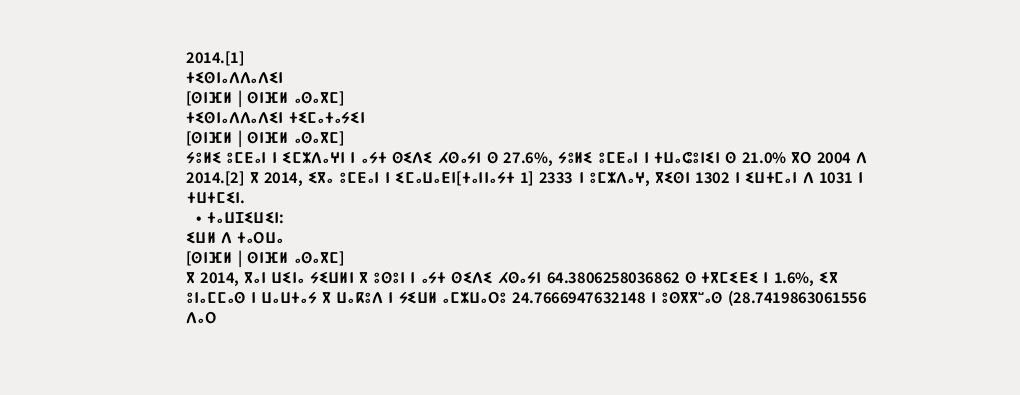2014.[1]
ⵜⵉⵙⵏⴰⴷⴷⴰⴷⵉⵏ
[ⵙⵏⴼⵍ | ⵙⵏⴼⵍ ⴰⵙⴰⴳⵎ]
ⵜⵉⵙⵏⴰⴷⴷⴰⴷⵉⵏ ⵜⵉⵎⴰⵜⴰⵢⵉⵏ
[ⵙⵏⴼⵍ | ⵙⵏⴼⵍ ⴰⵙⴰⴳⵎ]
ⵢⵓⵍⵉ ⵓⵎⴹⴰⵏ ⵏ ⵉⵎⵣⴷⴰⵖⵏ ⵏ ⴰⵢⵜ ⵙⵉⴷⵉ ⵃⵙⴰⵢⵏ ⵙ 27.6%, ⵢⵓⵍⵉ ⵓⵎⴹⴰⵏ ⵏ ⵜⵡⴰⵛⵓⵏⵉⵏ ⵙ 21.0% ⴳⵔ 2004 ⴷ 2014.[2] ⴳ 2014, ⵉⴳⴰ ⵓⵎⴹⴰⵏ ⵏ ⵉⵎⴰⵡⴰⴹⵏ[ⵜⴰⵏⵏⴰⵢⵜ 1] 2333 ⵏ ⵓⵎⵣⴷⴰⵖ, ⴳⵉⵙⵏ 1302 ⵏ ⵉⵡⵜⵎⴰⵏ ⴷ 1031 ⵏ ⵜⵡⵜⵎⵉⵏ.
  • ⵜⴰⵡⵊⵉⵡⵉⵏ:
ⵉⵡⵍ ⴷ ⵜⴰⵔⵡⴰ
[ⵙⵏⴼⵍ | ⵙⵏⴼⵍ ⴰⵙⴰⴳⵎ]
ⴳ 2014, ⴳⴰⵏ ⵡⵉⵏⴰ ⵢⵉⵡⵍⵏ ⴳ ⵓⵙⵓⵏ ⵏ ⴰⵢⵜ ⵙⵉⴷⵉ ⵃⵙⴰⵢⵏ 64.3806258036862 ⵙ ⵜⴳⵎⵉⴹⵉ ⵏ 1.6%, ⵉⴳ ⵓⵏⴰⵎⵎⴰⵙ ⵏ ⵡⴰⵡⵜⴰⵢ ⴳ ⵡⴰⴽⵓⴷ ⵏ ⵢⵉⵡⵍ ⴰⵎⵣⵡⴰⵔⵓ 24.7666947632148 ⵏ ⵓⵙⴳⴳⵯⴰⵙ (28.7419863061556 ⴷⴰⵔ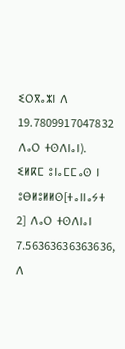ⵉⵔⴳⴰⵣⵏ ⴷ 19.7809917047832 ⴷⴰⵔ ⵜⵙⴷⵏⴰⵏ). ⵉⵍⴽⵎ ⵓⵏⴰⵎⵎⴰⵙ ⵏ ⵓⴱⵍⵓⵍⵍⵙ[ⵜⴰⵏⵏⴰⵢⵜ 2] ⴷⴰⵔ ⵜⵙⴷⵏⴰⵏ 7.56363636363636, ⴷ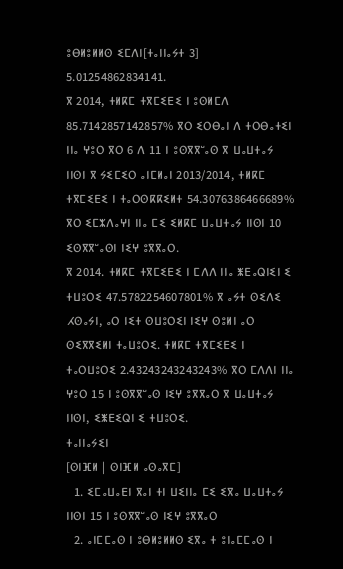ⵓⴱⵍⵓⵍⵍⵙ ⵉⵎⴷⵏ[ⵜⴰⵏⵏⴰⵢⵜ 3] 5.01254862834141.
ⴳ 2014, ⵜⵍⴽⵎ ⵜⴳⵎⵉⴹⵉ ⵏ ⵓⵙⵍⵎⴷ 85.7142857142857% ⴳⵔ ⵉⵔⴱⴰⵏ ⴷ ⵜⵔⴱⴰⵜⵉⵏ ⵏⵏⴰ ⵖⵓⵔ ⴳⵔ 6 ⴷ 11 ⵏ ⵓⵙⴳⴳⵯⴰⵙ ⴳ ⵡⴰⵡⵜⴰⵢ ⵏⵏⵙⵏ ⴳ ⵢⵉⵎⵉⵔ ⴰⵏⵎⵍⴰⵏ 2013/2014, ⵜⵍⴽⵎ ⵜⴳⵎⵉⴹⵉ ⵏ ⵜⴰⵔⵙⴽⴽⵉⵍⵜ 54.3076386466689% ⴳⵔ ⵉⵎⵣⴷⴰⵖⵏ ⵏⵏⴰ ⵎⵉ ⵉⵍⴽⵎ ⵡⴰⵡⵜⴰⵢ ⵏⵏⵙⵏ 10 ⵉⵙⴳⴳⵯⴰⵙⵏ ⵏⵉⵖ ⵓⴳⴳⴰⵔ.
ⴳ 2014. ⵜⵍⴽⵎ ⵜⴳⵎⵉⴹⵉ ⵏ ⵎⴷⴷ ⵏⵏⴰ ⵥⴹⴰⵕⵏⵉⵏ ⵉ ⵜⵡⵓⵔⵉ 47.5782254607801% ⴳ ⴰⵢⵜ ⵙⵉⴷⵉ ⵃⵙⴰⵢⵏ, ⴰⵔ ⵏⵉⵜ ⵙⵡⵓⵔⵉⵏ ⵏⵉⵖ ⵙⵓⵍⵏ ⴰⵔ ⵙⵉⴳⴳⵉⵍⵏ ⵜⴰⵡⵓⵔⵉ. ⵜⵍⴽⵎ ⵜⴳⵎⵉⴹⵉ ⵏ ⵜⴰⵔⵡⵓⵔⵉ 2.43243243243243% ⴳⵔ ⵎⴷⴷⵏ ⵏⵏⴰ ⵖⵓⵔ 15 ⵏ ⵓⵙⴳⴳⵯⴰⵙ ⵏⵉⵖ ⵓⴳⴳⴰⵔ ⴳ ⵡⴰⵡⵜⴰⵢ ⵏⵏⵙⵏ, ⵉⵥⴹⵉⵕⵏ ⵉ ⵜⵡⵓⵔⵉ.
ⵜⴰⵏⵏⴰⵢⵉⵏ
[ⵙⵏⴼⵍ | ⵙⵏⴼⵍ ⴰⵙⴰⴳⵎ]
  1. ⵉⵎⴰⵡⴰⴹⵏ ⴳⴰⵏ ⵜⵏ ⵡⵉⵏⵏⴰ ⵎⵉ ⵉⴳⴰ ⵡⴰⵡⵜⴰⵢ ⵏⵏⵙⵏ 15 ⵏ ⵓⵙⴳⴳⵯⴰⵙ ⵏⵉⵖ ⵓⴳⴳⴰⵔ
  2. ⴰⵏⵎⵎⴰⵙ ⵏ ⵓⴱⵍⵓⵍⵍⵙ ⵉⴳⴰ ⵜ ⵓⵏⴰⵎⵎⴰⵙ ⵏ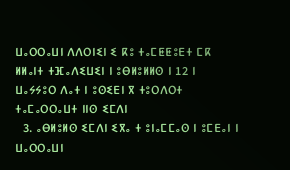ⵡⴰⵔⵔⴰⵡⵏ ⴷⴷⵔⵏⵉⵏ ⵉ ⴽⵓ ⵜⴰⵎⵟⵟⵓⴹⵜ ⵎⴽ ⵍⵍⴰⵏⵜ ⵜⴼⴰⴷⵉⵡⵉⵏ ⵏ ⵓⴱⵍⵓⵍⵍⵙ ⵏ 12 ⵏ ⵡⴰⵢⵢⵓⵔ ⴷⴰⵜ ⵏ ⵓⵙⵉⴹⵏ ⴳ ⵜⵓⵔⴷⵔⵜ ⵜⴰⵎⴰⵔⵔⴰⵡⵜ ⵏⵏⵙ ⵉⵎⴷⵏ
  3. ⴰⴱⵍⵓⵍⵙ ⵉⵎⴷⵏ ⵉⴳⴰ ⵜ ⵓⵏⴰⵎⵎⴰⵙ ⵏ ⵓⵎⴹⴰⵏ ⵏ ⵡⴰⵔⵔⴰⵡⵏ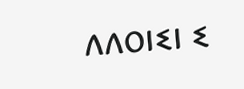ⴷⴷⵔⵏⵉⵏ ⵉ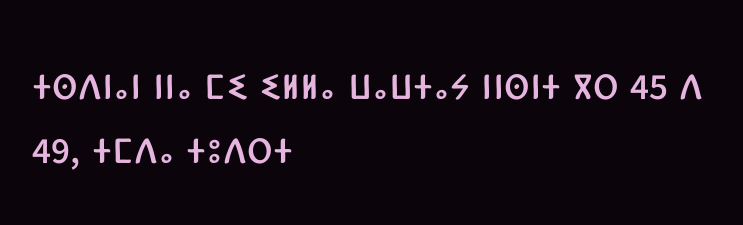ⵜⵙⴷⵏⴰⵏ ⵏⵏⴰ ⵎⵉ ⵉⵍⵍⴰ ⵡⴰⵡⵜⴰⵢ ⵏⵏⵙⵏⵜ ⴳⵔ 45 ⴷ 49, ⵜⵎⴷⴰ ⵜⵓⴷⵔⵜ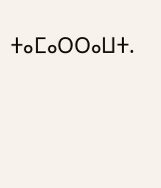ⵜⴰⵎⴰⵔⵔⴰⵡⵜ.